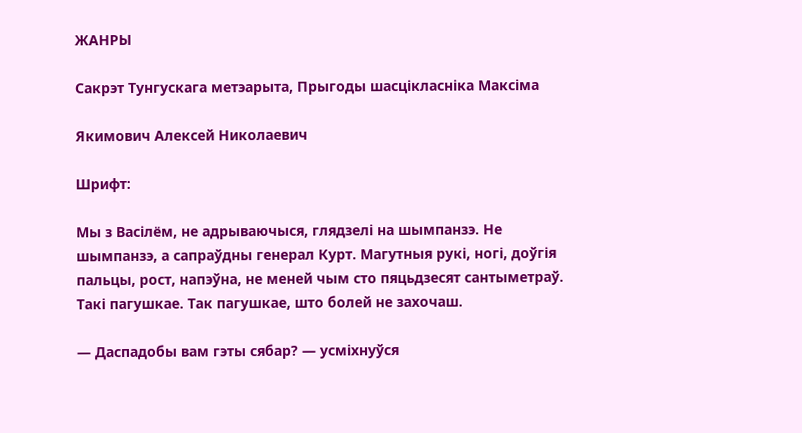ЖАНРЫ

Сакрэт Тунгускага метэарыта, Прыгоды шасцікласніка Максіма

Якимович Алексей Николаевич

Шрифт:

Мы з Васілём, не адрываючыся, глядзелі на шымпанзэ. Не шымпанзэ, а сапраўдны генерал Курт. Магутныя рукі, ногі, доўгія пальцы, рост, напэўна, не меней чым сто пяцьдзесят сантыметраў. Такі пагушкае. Так пагушкае, што болей не захочаш.

— Даспадобы вам гэты сябар? — усміхнуўся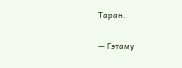Таран.

— Гэтаму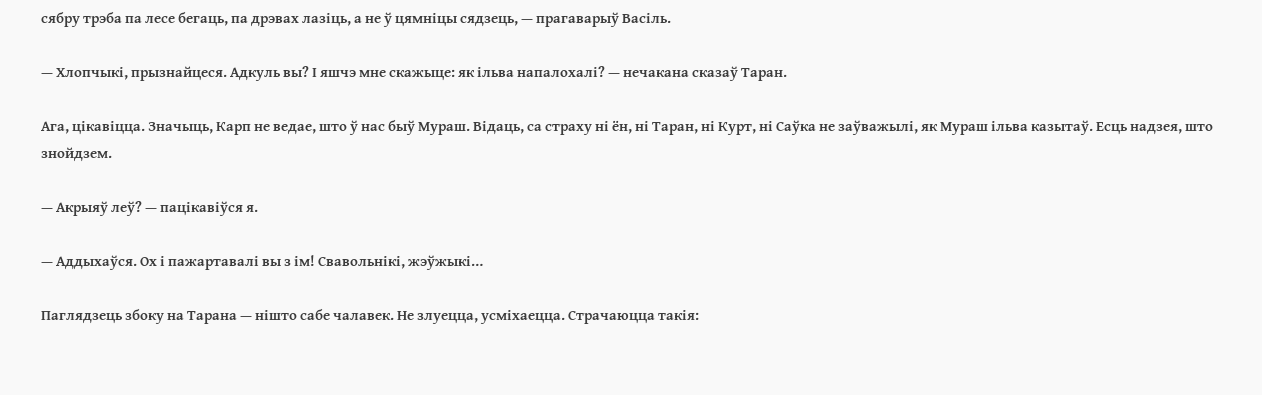сябру трэба па лесе бегаць, па дрэвах лазіць, а не ў цямніцы сядзець, — прагаварыў Васіль.

— Хлопчыкі, прызнайцеся. Адкуль вы? І яшчэ мне скажыце: як ільва напалохалі? — нечакана сказаў Таран.

Ага, цікавіцца. Значыць, Карп не ведае, што ў нас быў Мураш. Відаць, са страху ні ён, ні Таран, ні Курт, ні Саўка не заўважылі, як Мураш ільва казытаў. Есць надзея, што знойдзем.

— Акрыяў леў? — пацікавіўся я.

— Аддыхаўся. Ох і пажартавалі вы з ім! Свавольнікі, жэўжыкі…

Паглядзець збоку на Тарана — нішто сабе чалавек. Не злуецца, усміхаецца. Страчаюцца такія: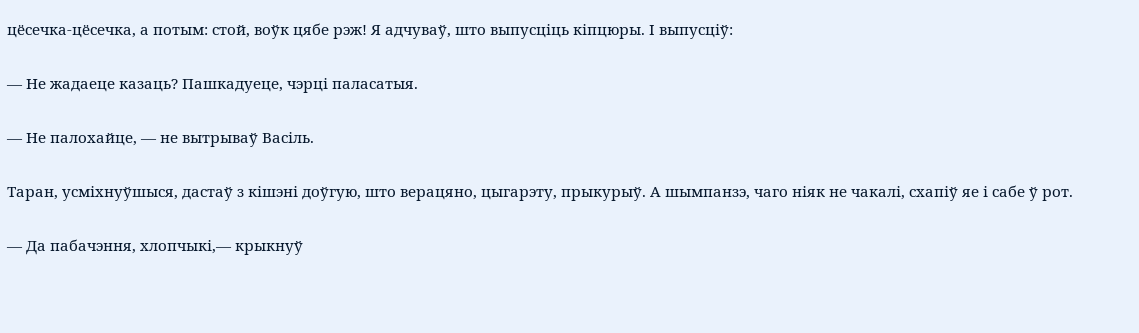цёсечка-цёсечка, а потым: стой, воўк цябе рэж! Я адчуваў, што выпусціць кіпцюры. І выпусціў:

— Не жадаеце казаць? Пашкадуеце, чэрці паласатыя.

— Не палохайце, — не вытрываў Васіль.

Таран, усміхнуўшыся, дастаў з кішэні доўгую, што верацяно, цыгарэту, прыкурыў. А шымпанзэ, чаго ніяк не чакалі, схапіў яе і сабе ў рот.

— Да пабачэння, хлопчыкі,— крыкнуў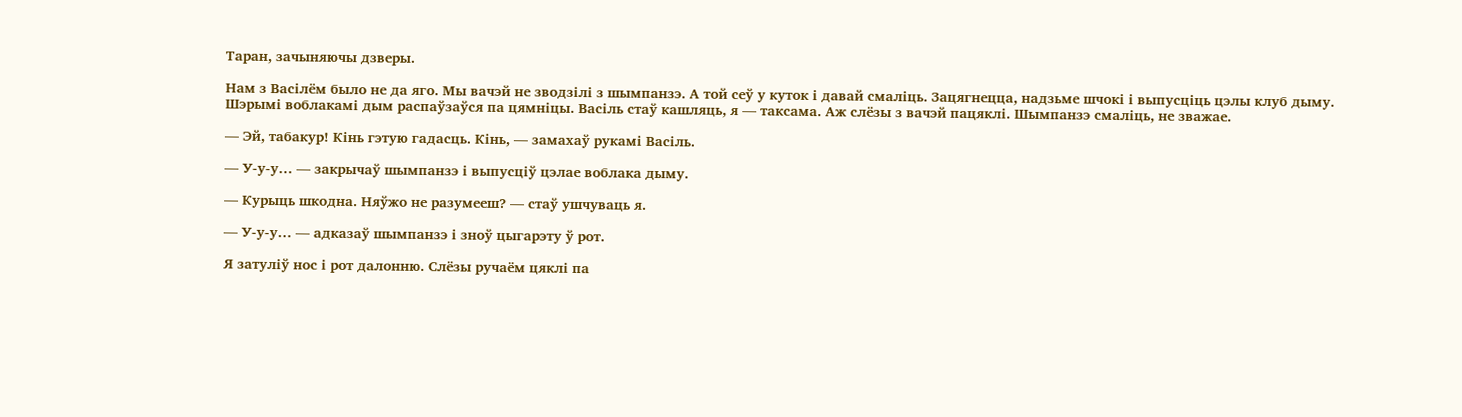Таран, зачыняючы дзверы.

Нам з Васілём было не да яго. Мы вачэй не зводзілі з шымпанзэ. А той сеў у куток і давай смаліць. Зацягнецца, надзьме шчокі і выпусціць цэлы клуб дыму. Шэрымі воблакамі дым распаўзаўся па цямніцы. Васіль стаў кашляць, я — таксама. Аж слёзы з вачэй пацяклі. Шымпанзэ смаліць, не зважае.

— Эй, табакур! Кінь гэтую гадасць. Кінь, — замахаў рукамі Васіль.

— У-у-у… — закрычаў шымпанзэ і выпусціў цэлае воблака дыму.

— Курыць шкодна. Няўжо не разумееш? — стаў ушчуваць я.

— У-у-у… — адказаў шымпанзэ і зноў цыгарэту ў рот.

Я затуліў нос і рот далонню. Слёзы ручаём цяклі па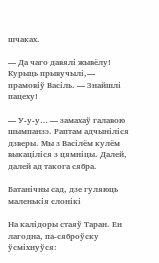шчаках.

— Да чаго давялі жывёлу! Курыць прывучылі,— прамовіў Васіль. — Знайшлі пацеху!

— У-у-у… — замахаў галавою шымпанзэ. Раптам адчыніліся дзверы. Мы з Васілём кулём выкаціліся з цямніцы. Далей, далей ад такога сябра.

Батанічны сад, дзе гуляюць маленькія слонікі

На калідоры стаяў Таран. Ен лагодна, па-сяброўску ўсміхнуўся: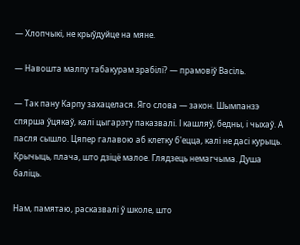— Хлопчыкі, не крыўдуйце на мяне.

— Навошта малпу табакурам зрабілі? — прамовіў Васіль.

— Так пану Карпу захацелася. Яго слова — закон. Шымпанзэ спярша ўцякаў, калі цыгарэту паказвалі. І кашляў, бедны, і чыхаў. А пасля сышло. Цяпер галавою аб клетку б'ецца, калі не дасі курыць. Крычыць, плача, што дзіцё малое. Глядзець немагчыма. Душа баліць.

Нам, памятаю, расказвалі ў школе, што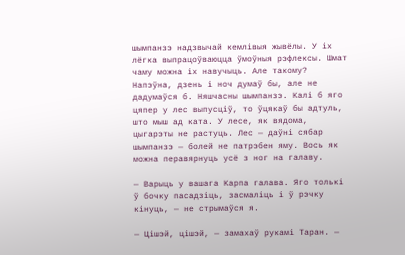шымпанзэ надзвычай кемлівыя жывёлы. У іх лёгка выпрацоўваюцца ўмоўныя рэфлексы. Шмат чаму можна іх навучыць. Але такому? Напэўна, дзень і ноч думаў бы, але не дадумаўся б. Няшчасны шымпанзэ. Калі б яго цяпер у лес выпусціў, то ўцякаў бы адтуль, што мыш ад ката. У лесе, як вядома, цыгарэты не растуць. Лес — даўні сябар шымпанзэ — болей не патрэбен яму. Вось як можна перавярнуць усё з ног на галаву.

— Варыць у вашага Карпа галава. Яго толькі ў бочку пасадзіць, засмаліць і ў рэчку кінуць, — не стрымаўся я.

— Цішэй, цішэй, — замахаў рукамі Таран. —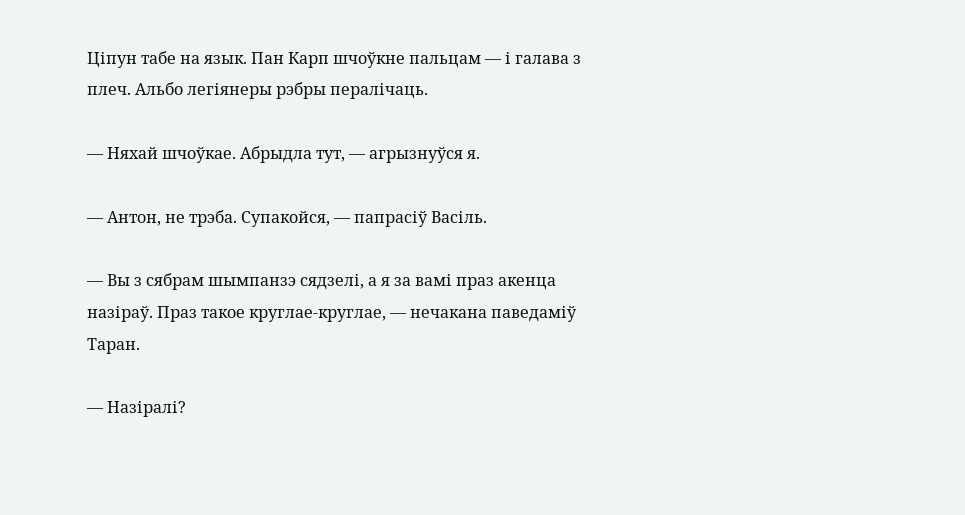Ціпун табе на язык. Пан Карп шчоўкне пальцам — і галава з плеч. Альбо легіянеры рэбры пералічаць.

— Няхай шчоўкае. Абрыдла тут, — агрызнуўся я.

— Антон, не трэба. Супакойся, — папрасіў Васіль.

— Вы з сябрам шымпанзэ сядзелі, а я за вамі праз акенца назіраў. Праз такое круглае-круглае, — нечакана паведаміў Таран.

— Назіралі?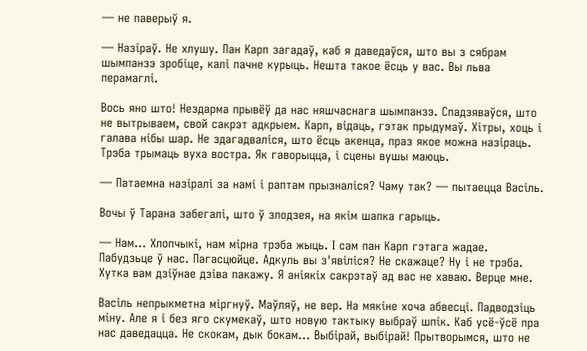— не паверыў я.

— Назіраў. Не хлушу. Пан Карп загадаў, каб я даведаўся, што вы з сябрам шымпанзэ зробіце, калі пачне курыць. Нешта такое ёсць у вас. Вы льва перамаглі.

Вось яно што! Нездарма прывёў да нас няшчаснага шымпанзэ. Спадзяваўся, што не вытрываем, свой сакрэт адкрыем. Карп, відаць, гэтак прыдумаў. Хітры, хоць і галава нібы шар. Не здагадваліся, што ёсць акенца, праз якое можна назіраць. Трэба трымаць вуха востра. Як гаворыцца, і сцены вушы маюць.

— Патаемна назіралі за намі і раптам прызналіся? Чаму так? — пытаецца Васіль.

Вочы ў Тарана забегалі, што ў злодзея, на якім шапка гарыць.

— Нам… Хлопчыкі, нам мірна трэба жыць. І сам пан Карп гэтага жадае. Пабудзьце ў нас. Пагасцюйце. Адкуль вы з'явіліся? Не скажаце? Ну і не трэба. Хутка вам дзіўнае дзіва пакажу. Я аніякіх сакрэтаў ад вас не хаваю. Верце мне.

Васіль непрыкметна міргнуў. Маўляў, не вер. На мякіне хоча абвесці. Падводзіць міну. Але я і без яго скумекаў, што новую тактыку выбраў шпік. Каб усё-ўсё пра нас даведацца. Не скокам, дык бокам… Выбірай, выбірай! Прытворымся, што не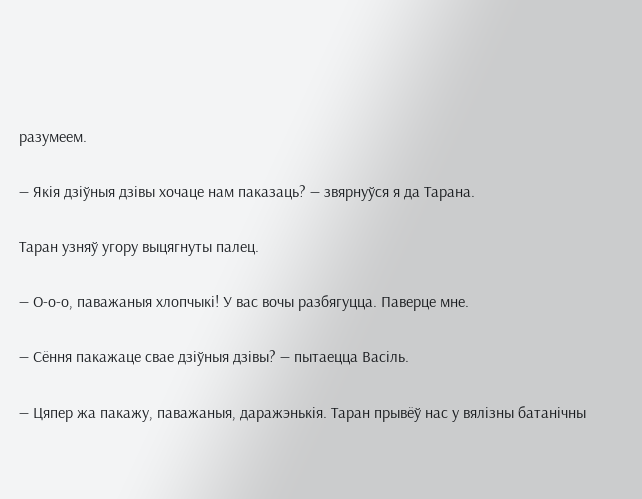разумеем.

— Якія дзіўныя дзівы хочаце нам паказаць? — звярнуўся я да Тарана.

Таран узняў угору выцягнуты палец.

— О-о-о, паважаныя хлопчыкі! У вас вочы разбягуцца. Паверце мне.

— Сёння пакажаце свае дзіўныя дзівы? — пытаецца Васіль.

— Цяпер жа пакажу, паважаныя, даражэнькія. Таран прывёў нас у вялізны батанічны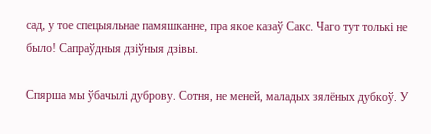сад, у тое спецыяльнае памяшканне, пра якое казаў Сакс. Чаго тут толькі не было! Сапраўдныя дзіўныя дзівы.

Спярша мы ўбачылі дуброву. Сотня, не меней, маладых зялёных дубкоў. У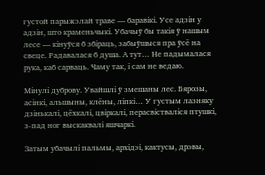густой парыжэлай траве — баравікі. Усе адзін у адзін, што краменьчыкі. Убачыў бы такія ў нашым лесе — кінуўся б збіраць, забыўшыся пра ўсё на свеце. Радавалася б душа. А тут… Не падымалася рука, каб сарваць. Чаму так, і сам не ведаю.

Мінулі дуброву. Увайшлі ў змешаны лес. Бярозы, асінкі, альшыны, клёны, ліпкі… У густым лазняку дзінькалі, цёхкалі, цвіркалі, перасвістваліся птушкі, з-пад ног выскаквалі яшчаркі.

Затым убачылі пальмы, архідэі, кактусы, дрэвы,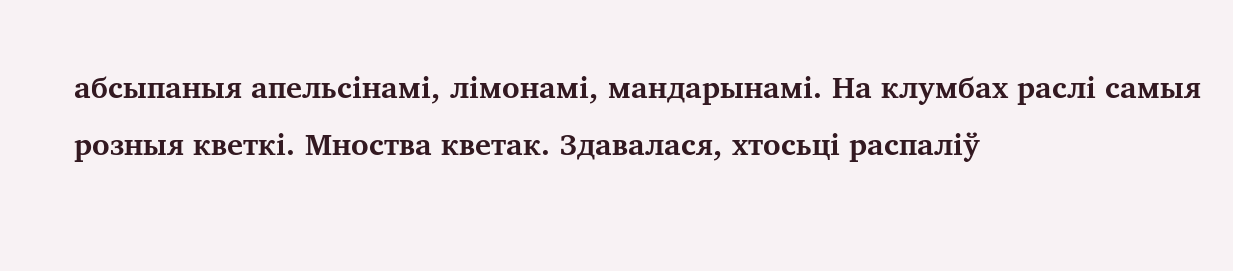абсыпаныя апельсінамі, лімонамі, мандарынамі. На клумбах раслі самыя розныя кветкі. Мноства кветак. Здавалася, хтосьці распаліў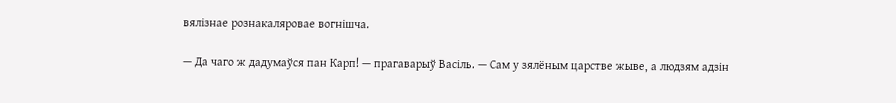вялізнае рознакаляровае вогнішча.

— Да чаго ж дадумаўся пан Карп! — прагаварыў Васіль. — Сам у зялёным царстве жыве, а людзям адзін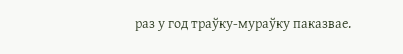раз у год траўку-мураўку паказвае.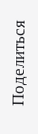Поделиться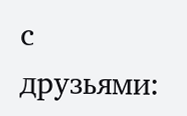с друзьями: